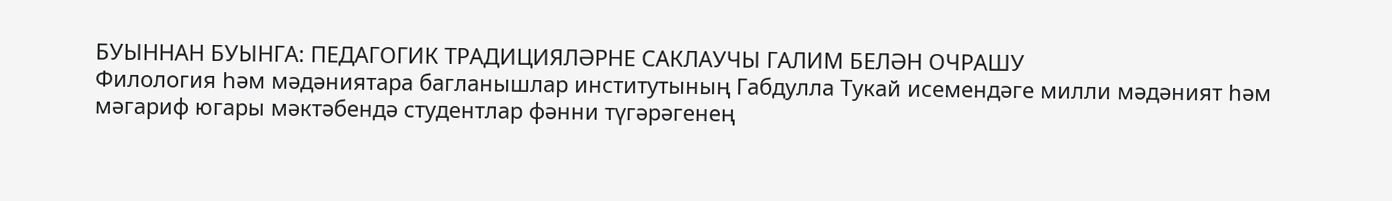БУЫННАН БУЫНГА: ПЕДАГОГИК ТРАДИЦИЯЛӘРНЕ САКЛАУЧЫ ГАЛИМ БЕЛӘН ОЧРАШУ
Филология һәм мәдәниятара багланышлар институтының Габдулла Тукай исемендәге милли мәдәният һәм мәгариф югары мәктәбендә студентлар фәнни түгәрәгенең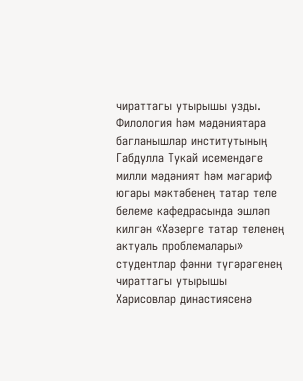чираттагы утырышы узды.
Филология һәм мәдәниятара багланышлар институтының Габдулла Тукай исемендәге милли мәдәният һәм мәгариф югары мәктәбенең татар теле белеме кафедрасында эшләп килгән «Хәзерге татар теленең актуаль проблемалары» студентлар фәнни түгәрәгенең чираттагы утырышы Харисовлар династиясенә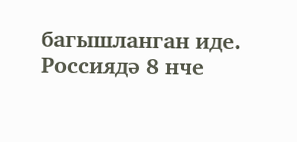багышланган иде.
Россиядә 8 нче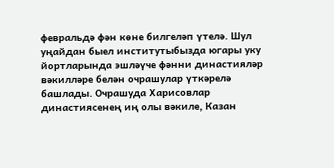февральдә фән көне билгеләп үтелә. Шул уңайдан быел институтыбызда югары уку йортларында эшләүче фәнни династияләр вәкилләре белән очрашулар үткәрелә башлады. Очрашуда Харисовлар династиясенең иң олы вәкиле, Казан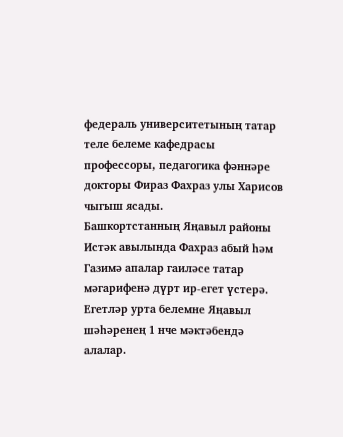федераль университетының татар теле белеме кафедрасы профессоры, педагогика фәннәре докторы Фираз Фахраз улы Харисов чыгыш ясады.
Башкортстанның Яңавыл районы Истәк авылында Фахраз абый һәм Газимә апалар гаиләсе татар мәгарифенә дүрт ир-егет үстерә. Егетләр урта белемне Яңавыл шәһәренең 1 нче мәктәбендә алалар.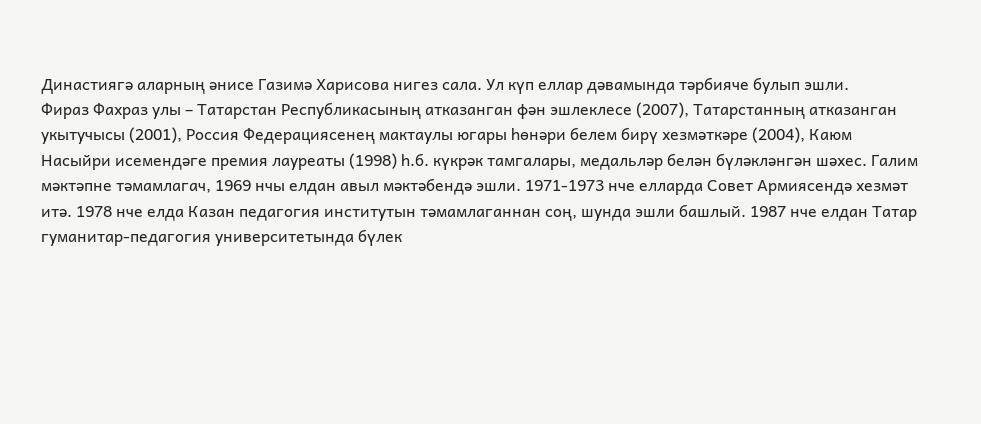Династиягә аларның әнисе Газимә Харисова нигез сала. Ул күп еллар дәвамында тәрбияче булып эшли.
Фираз Фахраз улы – Татарстан Республикасының атказанган фән эшлеклесе (2007), Татарстанның атказанган укытучысы (2001), Россия Федерациясенең мактаулы югары һөнәри белем бирү хезмәткәре (2004), Каюм Насыйри исемендәге премия лауреаты (1998) һ.б. күкрәк тамгалары, медальләр белән бүләкләнгән шәхес. Галим мәктәпне тәмамлагач, 1969 нчы елдан авыл мәктәбендә эшли. 1971-1973 нче елларда Совет Армиясендә хезмәт итә. 1978 нче елда Казан педагогия институтын тәмамлаганнан соң, шунда эшли башлый. 1987 нче елдан Татар гуманитар-педагогия университетында бүлек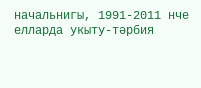начальнигы, 1991-2011 нче елларда укыту-тәрбия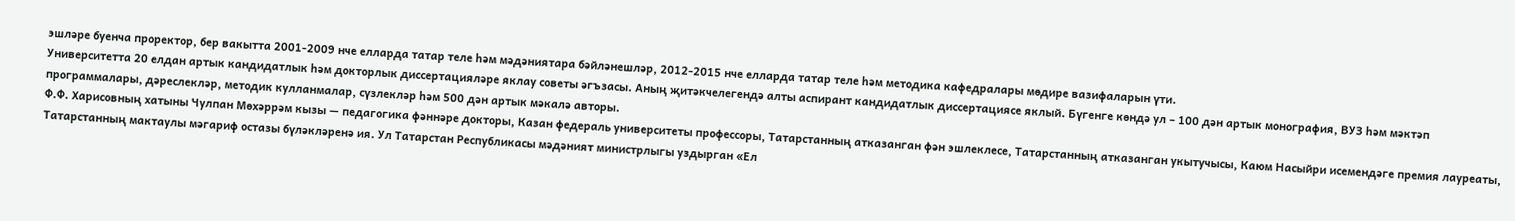эшләре буенча проректор, бер вакытта 2001-2009 нче елларда татар теле һәм мәдәниятара бәйләнешләр, 2012-2015 нче елларда татар теле һәм методика кафедралары мөдире вазифаларын үти.
Университетта 20 елдан артык кандидатлык һәм докторлык диссертацияләре яклау советы әгъзасы. Аның җитәкчелегендә алты аспирант кандидатлык диссертациясе яклый. Бүгенге көндә ул – 100 дән артык монография, ВУЗ һәм мәктәп программалары, дәреслекләр, методик кулланмалар, сүзлекләр һәм 500 дән артык мәкалә авторы.
Ф.Ф. Харисовның хатыны Чулпан Мөхәррәм кызы — педагогика фәннәре докторы, Казан федераль университеты профессоры, Татарстанның атказанган фән эшлеклесе, Татарстанның атказанган укытучысы, Каюм Насыйри исемендәге премия лауреаты, Татарстанның мактаулы мәгариф остазы бүләкләренә ия. Ул Татарстан Республикасы мәдәният министрлыгы уздырган «Ел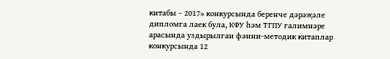китабы – 2017» конкурсында беренче дәрәҗәле дипломга лаек була, КФУ һәм ТГПУ галимнәре арасында уздырылган фәнни-методик китаплар конкурсында 12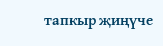тапкыр җиңүче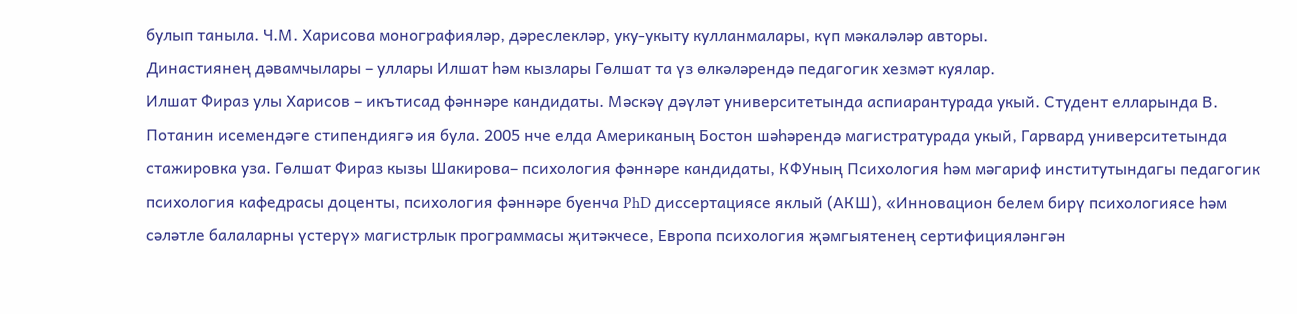булып таныла. Ч.М. Харисова монографияләр, дәреслекләр, уку-укыту кулланмалары, күп мәкаләләр авторы.
Династиянең дәвамчылары – уллары Илшат һәм кызлары Гөлшат та үз өлкәләрендә педагогик хезмәт куялар.
Илшат Фираз улы Харисов – икътисад фәннәре кандидаты. Мәскәү дәүләт университетында аспиарантурада укый. Студент елларында В. Потанин исемендәге стипендиягә ия була. 2005 нче елда Американың Бостон шәһәрендә магистратурада укый, Гарвард университетында стажировка уза. Гөлшат Фираз кызы Шакирова– психология фәннәре кандидаты, КФУның Психология һәм мәгариф институтындагы педагогик психология кафедрасы доценты, психология фәннәре буенча PhD диссертациясе яклый (АКШ), «Инновацион белем бирү психологиясе һәм сәләтле балаларны үстерү» магистрлык программасы җитәкчесе, Европа психология җәмгыятенең сертифицияләнгән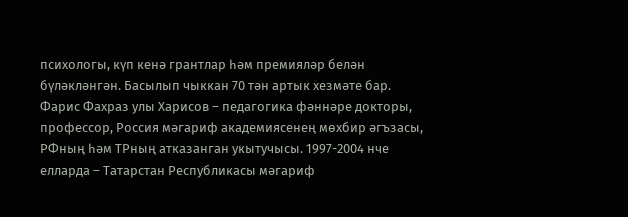психологы, күп кенә грантлар һәм премияләр белән бүләкләнгән. Басылып чыккан 70 тән артык хезмәте бар.
Фарис Фахраз улы Харисов – педагогика фәннәре докторы, профессор, Россия мәгариф академиясенең мөхбир әгъзасы, РФның һәм ТРның атказанган укытучысы. 1997-2004 нче елларда – Татарстан Республикасы мәгариф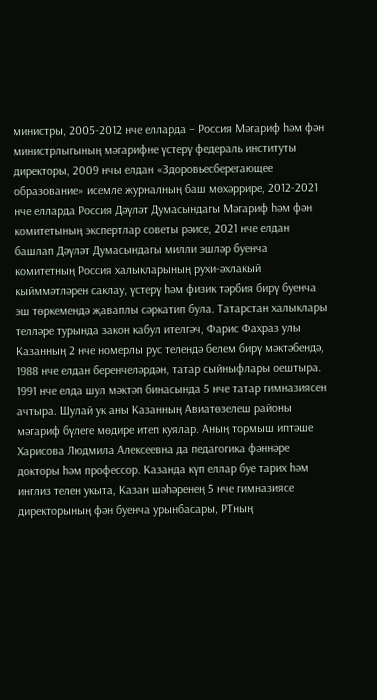министры, 2005-2012 нче елларда – Россия Мәгариф һәм фән министрлыгының мәгарифне үстерү федераль институты директоры, 2009 нчы елдан «Здоровьесберегающее образование» исемле журналның баш мөхәррире, 2012-2021 нче елларда Россия Дәүләт Думасындагы Мәгариф һәм фән комитетының экспертлар советы рәисе, 2021 нче елдан башлап Дәүләт Думасындагы милли эшләр буенча комитетның Россия халыкларының рухи-әхлакый кыйммәтләрен саклау, үстерү һәм физик тәрбия бирү буенча эш төркемендә җаваплы сәркатип була. Татарстан халыклары телләре турында закон кабул ителгәч, Фарис Фахраз улы Казанның 2 нче номерлы рус телендә белем бирү мәктәбендә, 1988 нче елдан беренчеләрдән, татар сыйныфлары оештыра. 1991 нче елда шул мәктәп бинасында 5 нче татар гимназиясен ачтыра. Шулай ук аны Казанның Авиатөзелеш районы мәгариф бүлеге мөдире итеп куялар. Аның тормыш иптәше Харисова Людмила Алексеевна да педагогика фәннәре докторы һәм профессор. Казанда күп еллар буе тарих һәм инглиз телен укыта, Казан шәһәренең 5 нче гимназиясе директорының фән буенча урынбасары, РТның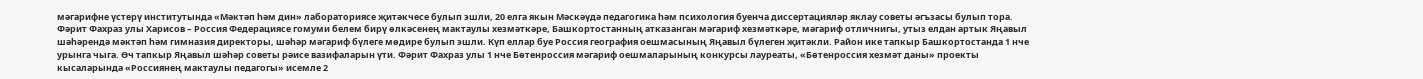мәгарифне үстерү институтында «Мәктәп һәм дин» лабораториясе җитәкчесе булып эшли, 20 елга якын Мәскәүдә педагогика һәм психология буенча диссертацияләр яклау советы әгъзасы булып тора.
Фәрит Фахраз улы Харисов – Россия Федерациясе гомуми белем бирү өлкәсенең мактаулы хезмәткәре, Башкортостанның атказанган мәгариф хезмәткәре, мәгариф отличнигы, утыз елдан артык Яңавыл шәһәрендә мәктәп һәм гимназия директоры, шәһәр мәгариф бүлеге мөдире булып эшли. Күп еллар буе Россия география оешмасының Яңавыл бүлеген җитәкли. Район ике тапкыр Башкортостанда 1 нче урынга чыга. Өч тапкыр Яңавыл шәһәр советы рәисе вазифаларын үти. Фәрит Фахраз улы 1 нче Бөтенроссия мәгариф оешмаларының конкурсы лауреаты, «Бөтенроссия хезмәт даны» проекты кысаларында «Россиянең мактаулы педагогы» исемле 2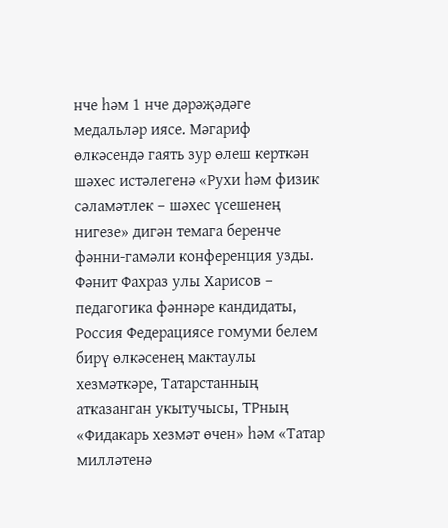нче һәм 1 нче дәрәҗәдәге медальләр иясе. Мәгариф өлкәсендә гаять зур өлеш керткән шәхес истәлегенә «Рухи һәм физик сәламәтлек – шәхес үсешенең нигезе» дигән темага беренче фәнни-гамәли конференция узды.
Фәнит Фахраз улы Харисов – педагогика фәннәре кандидаты, Россия Федерациясе гомуми белем бирү өлкәсенең мактаулы хезмәткәре, Татарстанның атказанган укытучысы, ТРның «Фидакарь хезмәт өчен» һәм «Татар милләтенә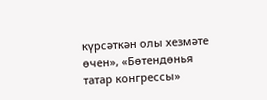күрсәткән олы хезмәте өчен», «Бөтендөнья татар конгрессы»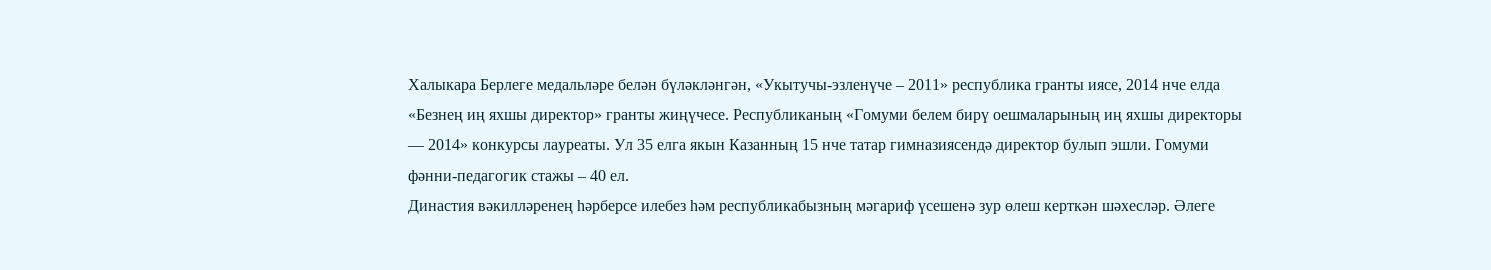Халыкара Берлеге медальләре белән бүләкләнгән, «Укытучы-эзленүче – 2011» республика гранты иясе, 2014 нче елда «Безнең иң яхшы директор» гранты жиңүчесе. Республиканың «Гомуми белем бирү оешмаларының иң яхшы директоры — 2014» конкурсы лауреаты. Ул 35 елга якын Казанның 15 нче татар гимназиясендә директор булып эшли. Гомуми фәнни-педагогик стажы – 40 ел.
Династия вәкилләренең һәрберсе илебез һәм республикабызның мәгариф үсешенә зур өлеш керткән шәхесләр. Әлеге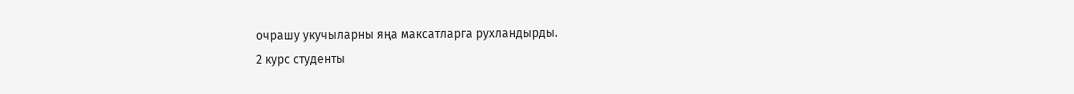очрашу укучыларны яңа максатларга рухландырды.
2 курс студенты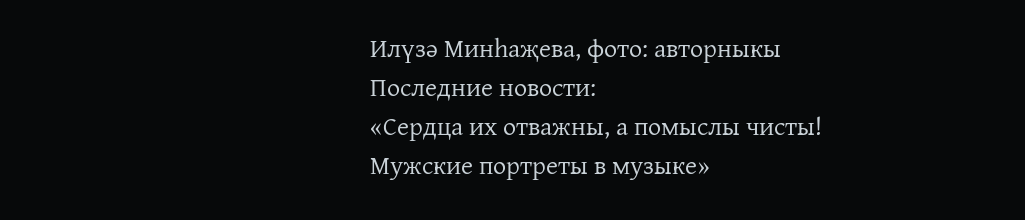Илүзә Минһаҗева, фото: авторныкы
Последние новости:
«Сердца их отважны, а помыслы чисты! Мужские портреты в музыке»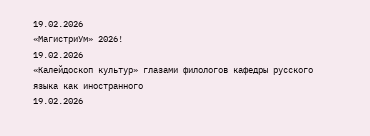19.02.2026
«МагистриУм» 2026!
19.02.2026
«Калейдоскоп культур» глазами филологов кафедры русского языка как иностранного
19.02.2026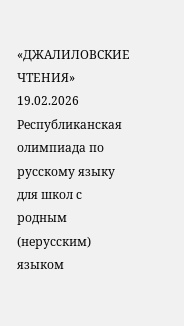«ДЖАЛИЛОВСКИЕ ЧТЕНИЯ»
19.02.2026
Республиканская олимпиада по русскому языку для школ с родным (нерусским) языком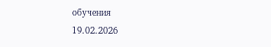обучения
19.02.2026